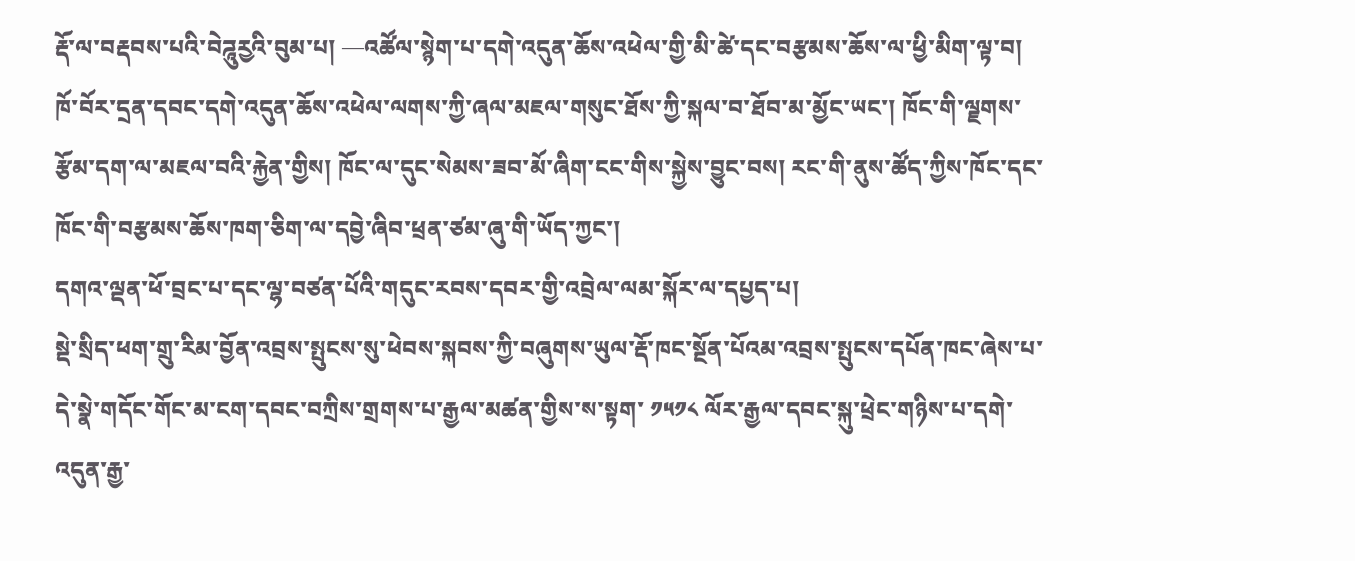རྡོ་ལ་བརྡབས་པའི་བེཌཱུརྱའི་བུམ་པ། —འཚོལ་སྙེག་པ་དགེ་འདུན་ཆོས་འཕེལ་གྱི་མི་ཚེ་དང་བརྩམས་ཆོས་ལ་ཕྱི་མིག་ལྟ་བ།
ཁོ་བོར་དྲན་དབང་དགེ་འདུན་ཆོས་འཕེལ་ལགས་ཀྱི་ཞལ་མཇལ་གསུང་ཐོས་ཀྱི་སྐལ་བ་ཐོབ་མ་མྱོང་ཡང་། ཁོང་གི་ལྗགས་རྩོམ་དག་ལ་མཇལ་བའི་རྐྱེན་གྱིས། ཁོང་ལ་དུང་སེམས་ཟབ་མོ་ཞིག་ངང་གིས་སྐྱེས་བྱུང་བས། རང་གི་ནུས་ཚོད་ཀྱིས་ཁོང་དང་ཁོང་གི་བརྩམས་ཆོས་ཁག་ཅིག་ལ་དབྱེ་ཞིབ་ཕྲན་ཙམ་ཞུ་གི་ཡོད་ཀྱང་།
དགའ་ལྡན་ཕོ་བྲང་པ་དང་ལྷ་བཙན་པོའི་གདུང་རབས་དབར་གྱི་འབྲེལ་ལམ་སྐོར་ལ་དཔྱད་པ།
སྡེ་སྲིད་ཕག་གྲུ་རིམ་བྱོན་འབྲས་སྤུངས་སུ་ཕེབས་སྐབས་ཀྱི་བཞུགས་ཡུལ་རྡོ་ཁང་སྔོན་པོའམ་འབྲས་སྤུངས་དཔོན་ཁང་ཞེས་པ་དེ་སྣེ་གདོང་གོང་མ་ངག་དབང་བཀྲིས་གྲགས་པ་རྒྱལ་མཚན་གྱིས་ས་སྟག་ ༡༥༡༨ ལོར་རྒྱལ་དབང་སྐུ་ཕྲེང་གཉིས་པ་དགེ་འདུན་རྒྱ་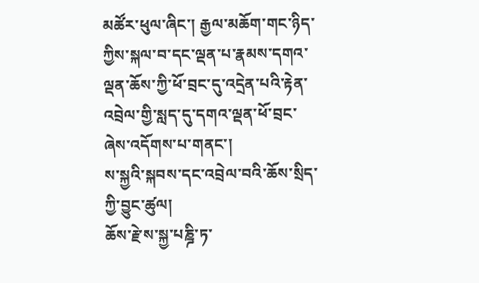མཚོར་ཕུལ་ཞིང་། རྒྱལ་མཆོག་གང་ཉིད་ཀྱིས་སྐལ་བ་དང་ལྡན་པ་རྣམས་དགའ་ལྡན་ཆོས་ཀྱི་ཕོ་བྲང་དུ་འདྲེན་པའི་རྟེན་འབྲེལ་གྱི་སླད་དུ་དགའ་ལྡན་ཕོ་བྲང་ཞེས་འདོགས་པ་གནང་།
ས་སྐྱའི་སྐབས་དང་འབྲེལ་བའི་ཆོས་སྲིད་ཀྱི་བྱུང་ཚུལ།
ཆོས་རྗེ་ས་སྐྱ་པཎྜི་ཏ་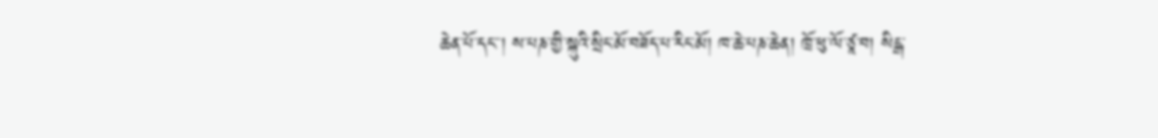ཆེན་པོ་དང་་། ས་པཎ་གྱི་སྐུའི་སྲིང་མོ་བཟོད་པ་རིང་མོ། ཁ་ཆེ་པཎ་ཆེན། ཁྲོ་ཕུ་ལོ་ཙཱ་བ། སིངྒ་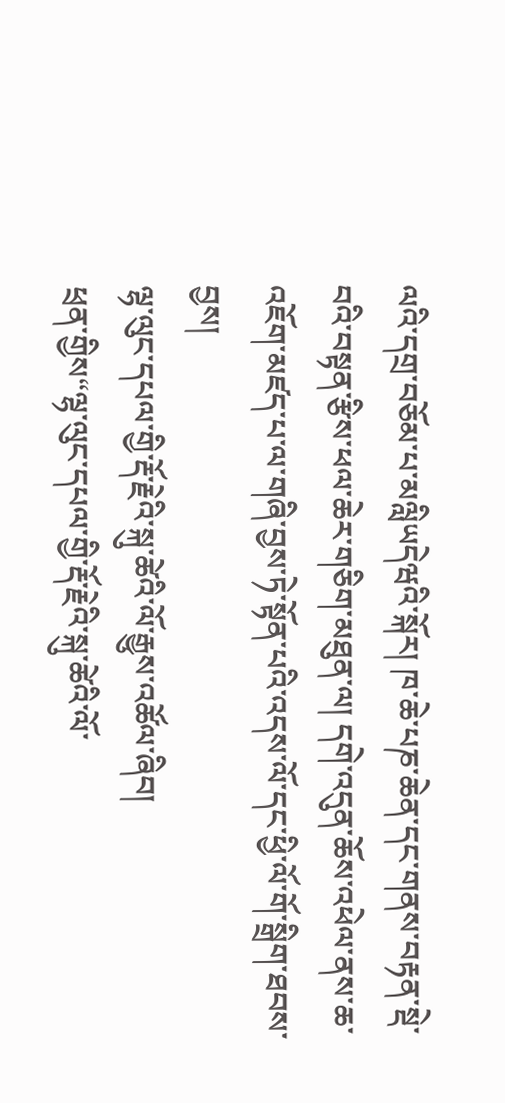ལའི་དགྲ་བཅོམ་པ་མལླིཡདེཝའི་སྐོར། ཁ་ཆེ་པཎ་ཆེན་དང་གནས་བརྟན་སྡེ་བའི་བསྟན་རྩིས་ཕལ་ཆེར་གཅིག་མཐུན་ལ། དགེ་འདུན་ཆོས་འཕེལ་ནས་ཆ་འཇོག་མཛད་པ་ལ་གཞི་བྱས་ཏེ་སྟོན་པའི་འདས་ལོ་དང་ཕྱི་ལོ་གོ་སྒྲིག་ཐབས་བྱས།
ལྷ་ལུང་དཔལ་གྱི་རྡོ་རྗེའི་སྐུ་ཚེའི་ལོ་རྒྱུས་འཚོལ་ཞིབ།
ཕྲན་གྱིས“ལྷ་ལུང་དཔལ་གྱི་རྡོ་རྗེའི་སྐུ་ཚེའི་ལོ་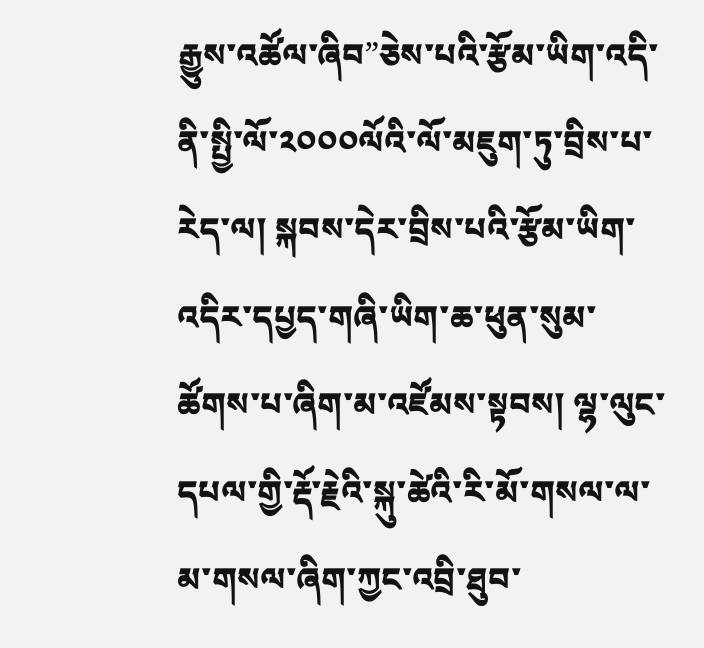རྒྱུས་འཚོལ་ཞིབ”ཅེས་པའི་རྩོམ་ཡིག་འདི་ནི་སྤྱི་ལོ་༢༠༠༠ལོའི་ལོ་མཇུག་ཏུ་བྲིས་པ་རེད་ལ། སྐབས་དེར་བྲིས་པའི་རྩོམ་ཡིག་འདིར་དཔྱད་གཞི་ཡིག་ཆ་ཕུན་སུམ་ཚོགས་པ་ཞིག་མ་འཛོམས་སྟབས། ལྷ་ལུང་དཔལ་གྱི་རྡོ་རྗེའི་སྐུ་ཚེའི་རི་མོ་གསལ་ལ་མ་གསལ་ཞིག་ཀྱང་འབྲི་ཐུབ་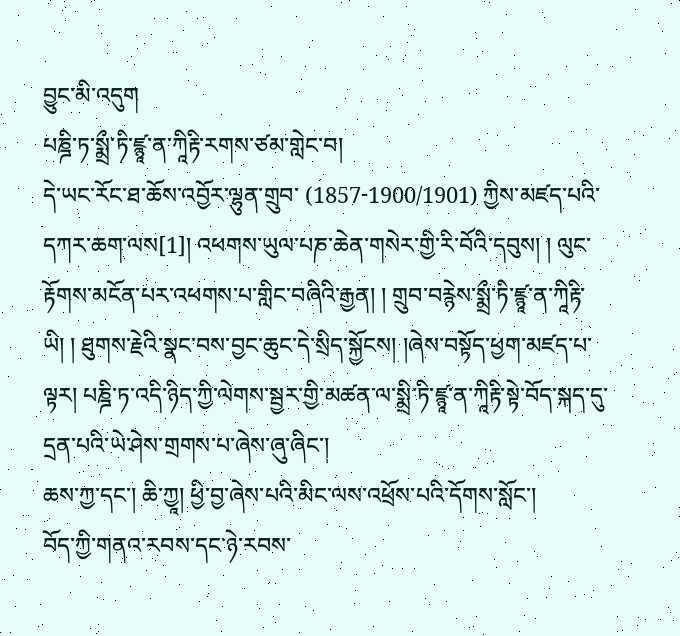བྱུང་མི་འདུག
པཎྜི་ཏ་སྨྲྀ་ཏི་ཛྙཱ་ན་ཀཱིརྟི་རགས་ཙམ་གླེང་བ།
དེ་ཡང་རོང་ཐ་ཆོས་འབྱོར་ལྷུན་གྲུབ་ (1857-1900/1901) ཀྱིས་མཛད་པའི་དཀར་ཆག་ལས[1]། འཕགས་ཡུལ་པཎ་ཆེན་གསེར་གྱི་རི་བོའི་དབུས། ། ལུང་རྟོགས་མངོན་པར་འཕགས་པ་གླིང་བཞིའི་རྒྱན། ། གྲུབ་བརྙེས་སྨྲྀ་ཏི་ཛྙཱ་ན་ཀཱིརྟི་ཡི། ། ཐུགས་རྗེའི་སྣང་བས་བྱང་ཆུང་དེ་སྲིད་སྐྱོངས། །ཞེས་བསྟོད་ཕྱག་མཛད་པ་ལྟར། པཎྜི་ཏ་འདི་ཉིད་ཀྱི་ལེགས་སྦྱར་གྱི་མཚན་ལ་སྨྲི་ཏི་ཛྙཱ་ན་ཀཱིརྟི་སྟེ་བོད་སྐད་དུ་དྲན་པའི་ཡེ་ཤེས་གྲགས་པ་ཞེས་ཞུ་ཞིང་།
ཆས་ཀྱ་དང་། ཆི་ཀྱཱ། ཕྱི་བྱ་ཞེས་པའི་མིང་ལས་འཕྲོས་པའི་དོགས་སློང་།
བོད་ཀྱི་གནའ་རབས་དང་ཉེ་རབས་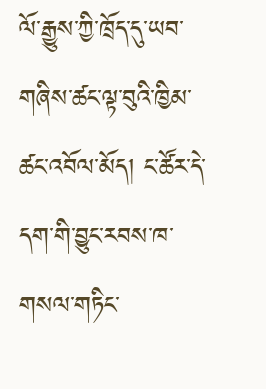ལོ་རྒྱུས་ཀྱི་ཁྲོད་དུ་ཡབ་གཞིས་ཚང་ལྟ་བུའི་ཁྱིམ་ཚང་འབོལ་མོད། ང་ཚོར་དེ་དག་གི་བྱུང་རབས་ཁ་གསལ་གཏིང་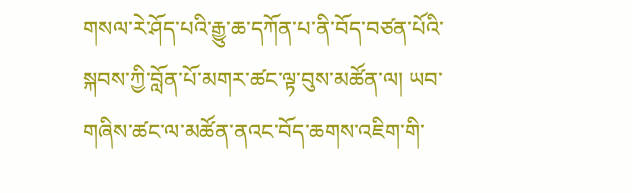གསལ་རེ་ཤོད་པའི་རྒྱུ་ཆ་དཀོན་པ་ནི་བོད་བཙན་པོའི་སྐབས་ཀྱི་བློན་པོ་མགར་ཚང་ལྟ་བུས་མཚོན་ལ། ཡབ་གཞིས་ཚང་ལ་མཚོན་ནའང་བོད་ཆགས་འཇིག་གི་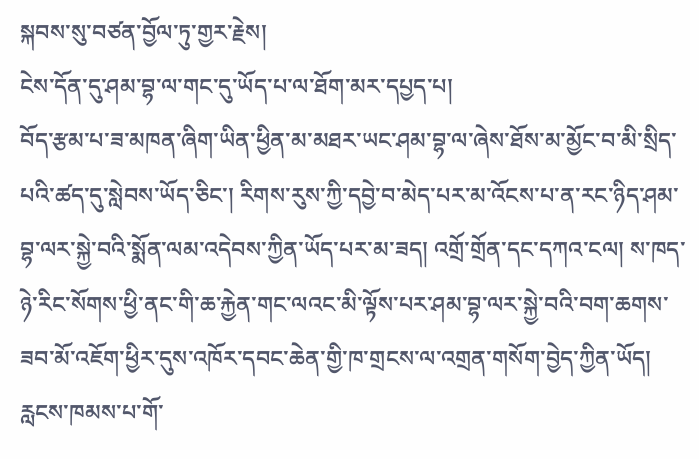སྐབས་སུ་བཙན་བྱོལ་ཏུ་གྱར་རྗེས།
ངེས་དོན་དུ་ཤམ་བྷ་ལ་གང་དུ་ཡོད་པ་ལ་ཐོག་མར་དཔྱད་པ།
བོད་རྩམ་པ་ཟ་མཁན་ཞིག་ཡིན་ཕྱིན་མ་མཐར་ཡང་ཤམ་བྷ་ལ་ཞེས་ཐོས་མ་མྱོང་བ་མི་སྲིད་པའི་ཚད་དུ་སླེབས་ཡོད་ཅིང་། རིགས་རུས་ཀྱི་དབྱེ་བ་མེད་པར་མ་འོངས་པ་ན་རང་ཉིད་ཤམ་བྷ་ལར་སྐྱེ་བའི་སྨོན་ལམ་འདེབས་ཀྱིན་ཡོད་པར་མ་ཟད། འགྲོ་གྲོན་དང་དཀའ་ངལ། ས་ཁད་ཉེ་རིང་སོགས་ཕྱི་ནང་གི་ཆ་རྐྱེན་གང་ལའང་མི་ལྟོས་པར་ཤམ་བྷ་ལར་སྐྱེ་བའི་བག་ཆགས་ཟབ་མོ་འཇོག་ཕྱིར་དུས་འཁོར་དབང་ཆེན་གྱི་ཁ་གྲངས་ལ་འགྲན་གསོག་བྱེད་ཀྱིན་ཡོད།
རླངས་ཁམས་པ་གོ་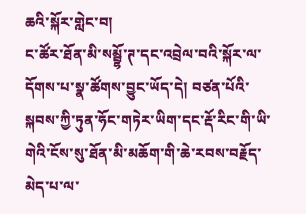ཆའི་སྐོར་གླེང་བ།
ང་ཚོར་ཐོན་མི་སམྦྷོ་ཊ་དང་འབྲེལ་བའི་སྐོར་ལ་དོགས་པ་སྣ་ཚོགས་བྱུང་ཡོད་དེ། བཙན་པོའི་སྐབས་ཀྱི་ཏུན་ཧོང་གཏེར་ཡིག་དང་རྡོ་རིང་གི་ཡི་གེའི་ངོས་སུ་ཐོན་མི་མཆོག་གི་ཆེ་རབས་བརྗོད་མེད་པ་ལ་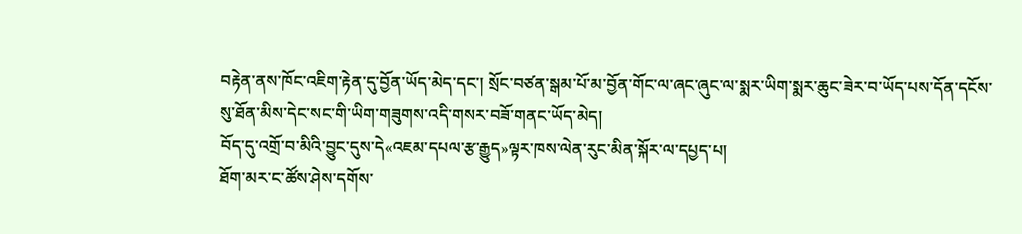བརྟེན་ནས་ཁོང་འཇིག་རྟེན་དུ་བྱོན་ཡོད་མེད་དང་། སྲོང་བཙན་སྒམ་པོ་མ་བྱོན་གོང་ལ་ཞང་ཞུང་ལ་སྨར་ཡིག་སྨར་ཆུང་ཟེར་བ་ཡོད་པས་དོན་དངོས་སུ་ཐོན་མིས་དེང་སང་གི་ཡིག་གཟུགས་འདི་གསར་བཟོ་གནང་ཡོད་མེད།
བོད་དུ་འགྲོ་བ་མིའི་བྱུང་དུས་དེ«འཇམ་དཔལ་རྩ་རྒྱུད»ལྟར་ཁས་ལེན་རུང་མིན་སྐོར་ལ་དཔྱད་པ།
ཐོག་མར་ང་ཚོས་ཤེས་དགོས་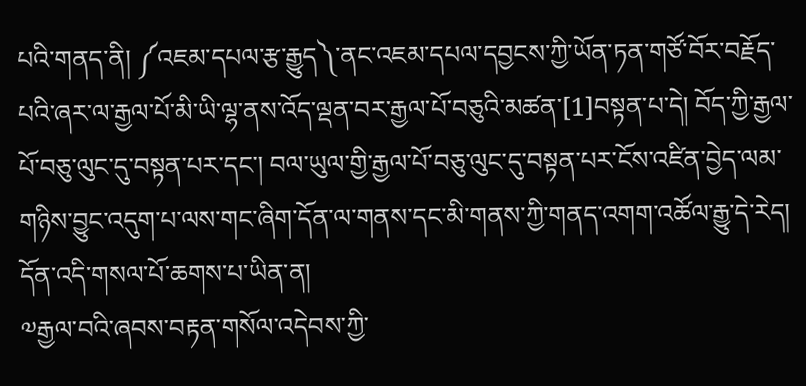པའི་གནད་ནི། ༼འཇམ་དཔལ་རྩ་རྒྱུད༽་ནང་འཇམ་དཔལ་དབྱངས་ཀྱི་ཡོན་ཏན་གཙོ་བོར་བརྗོད་པའི་ཞར་ལ་རྒྱལ་པོ་མི་ཡི་ལྷ་ནས་འོད་ལྡན་བར་རྒྱལ་པོ་བཅུའི་མཚན་[1]བསྟན་པ་དེ། བོད་ཀྱི་རྒྱལ་པོ་བཅུ་ལུང་དུ་བསྟན་པར་དང་། བལ་ཡུལ་གྱི་རྒྱལ་པོ་བཅུ་ལུང་དུ་བསྟན་པར་ངོས་འཛིན་བྱེད་ལམ་གཉིས་བྱུང་འདུག་པ་ལས་གང་ཞིག་དོན་ལ་གནས་དང་མི་གནས་ཀྱི་གནད་འགག་འཚོལ་རྒྱུ་དེ་རེད། དོན་འདི་གསལ་པོ་ཆགས་པ་ཡིན་ན།
༧རྒྱལ་བའི་ཞབས་བརྟན་གསོལ་འདེབས་ཀྱི་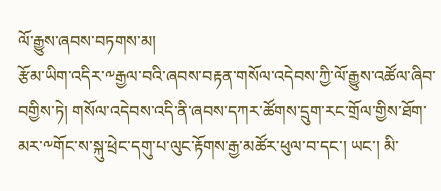ལོ་རྒྱུས་ཞབས་བཏགས་མ།
རྩོམ་ཡིག་འདིར་༸རྒྱལ་བའི་ཞབས་བརྟན་གསོལ་འདེབས་ཀྱི་ལོ་རྒྱུས་འཚོལ་ཞིབ་བགྱིས་ཏེ། གསོལ་འདེབས་འདི་ནི་ཞབས་དཀར་ཚོགས་དྲུག་རང་གྲོལ་གྱིས་ཐོག་མར་༸གོང་ས་སྐུ་ཕྲེང་དགུ་པ་ལུང་རྟོགས་རྒྱ་མཚོར་ཕུལ་བ་དང་། ཡང་། མི་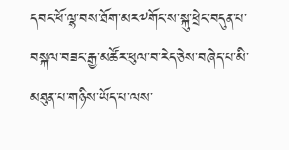དབང་ཕོ་ལྷ་བས་ཐོག་མར༸གོང་ས་སྐུ་ཕྲེང་བདུན་པ་བསྐལ་བཟང་རྒྱ་མཚོར་ཕུལ་བ་རེད་ཅེས་བཞེད་པ་མི་མཐུན་པ་གཉིས་ཡོད་པ་ལས་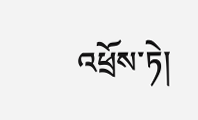འཕྲོས་ཏེ།